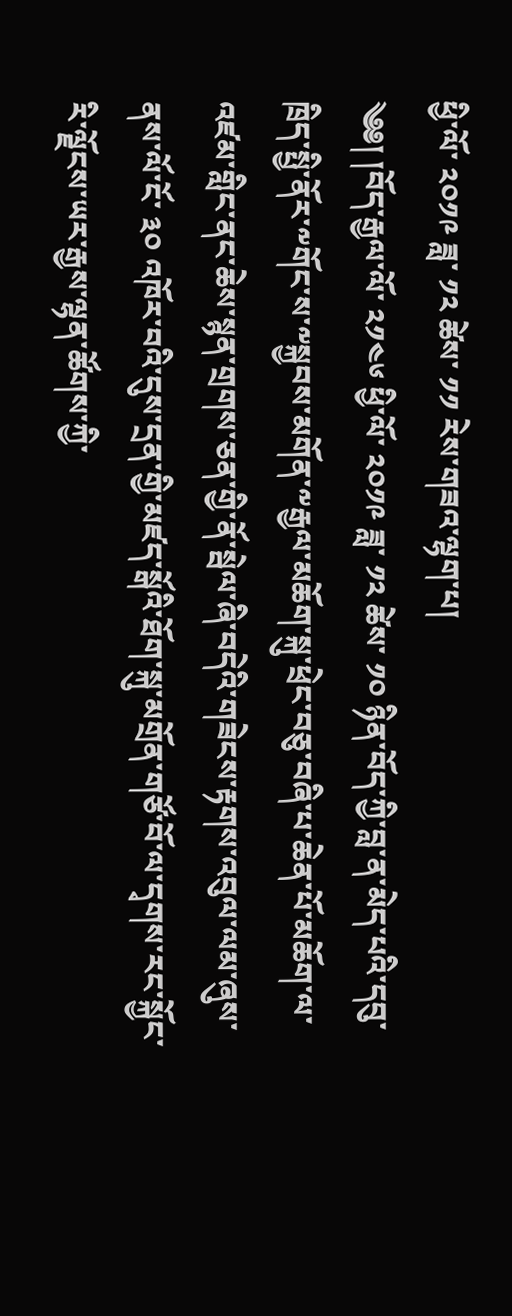ཕྱི་ལོ་ ༢༠༡༩ ཟླ་ ༡༢ ཚེས་ ༡༡ རེས་གཟའ་ལྷག་པ།
༄༅། །བོད་རྒྱལ་ལོ་ ༢༡༤༦ ཕྱི་ལོ་ ༢༠༡༩ ཟླ་ ༡༢ ཚེས་ ༡༠ ཉིན་བོད་ཀྱི་བླ་ན་མེད་པའི་དབུ་ཁྲིད་སྤྱི་ནོར་༸གོང་ས་༸སྐྱབས་མགོན་༸རྒྱལ་མཆོག་སྐུ་ཕྲེང་བཅུ་བཞི་པ་ཆེན་པོ་མཆོག་ལ་འཛམ་གླིང་ནང་ཆེས་སྙན་གྲགས་ཅན་གྱི་ནོ་སྦེལ་ཞི་བདེའི་གཟེངས་རྟགས་འབུལ་ལམ་ཞུས་ནས་ལོ་ངོ་ ༣༠ འཁོར་བའི་དུས་དྲན་གྱི་མཛད་སྒོའི་ཐོག་སྐུ་མགྲོན་གཙོ་བོ་ལ་དྭགས་རང་སྐྱོང་རི་ལྗོངས་ཡར་རྒྱས་ལྷན་ཚོགས་ཀྱི་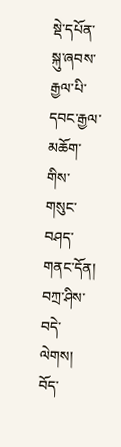སྡེ་དཔོན་སྐུ་ཞབས་རྒྱལ་པི་དབང་རྒྱལ་མཆོག་གིས་གསུང་བཤད་གནང་དོན།
བཀྲ་ཤིས་བདེ་ལེགས། བོད་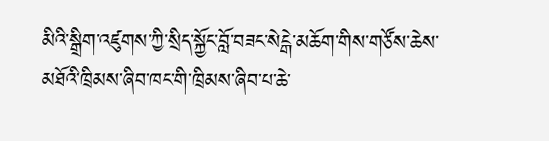མིའི་སྒྲིག་འཛུགས་ཀྱི་སྲིད་སྐྱོང་བློ་བཟང་སེངྒེ་མཆོག་གིས་གཙོས་ཆེས་མཐོའི་ཁྲིམས་ཞིབ་ཁང་གི་ཁྲིམས་ཞིབ་པ་ཆེ་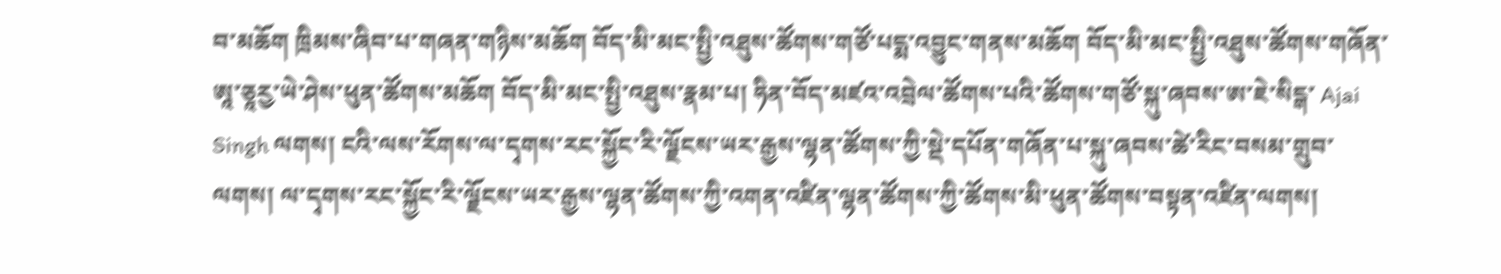བ་མཆོག ཁྲིམས་ཞིབ་པ་གཞན་གཉིས་མཆོག བོད་མི་མང་སྤྱི་འཐུས་ཚོགས་གཙོ་པདྨ་འབྱུང་གནས་མཆོག བོད་མི་མང་སྤྱི་འཐུས་ཚོགས་གཞོན་ཨཱ་ཅཱརྱ་ཡེ་ཤེས་ཕུན་ཚོགས་མཆོག བོད་མི་མང་སྤྱི་འཐུས་རྣམ་པ། ཧིན་བོད་མཛའ་འབྲེལ་ཚོགས་པའི་ཚོགས་གཙོ་སྐུ་ཞབས་ཨ་ཇེ་སིངྒ་ Ajai Singh ལགས། ངའི་ལས་རོགས་ལ་དྭགས་རང་སྐྱོང་རི་ལྗོངས་ཡར་རྒྱས་ལྷན་ཚོགས་ཀྱི་སྡེ་དཔོན་གཞོན་པ་སྐུ་ཞབས་ཚེ་རིང་བསམ་གྲུབ་ལགས། ལ་དྭགས་རང་སྐྱོང་རི་ལྗོངས་ཡར་རྒྱས་ལྷན་ཚོགས་ཀྱི་འགན་འཛིན་ལྷན་ཚོགས་ཀྱི་ཚོགས་མི་ཕུན་ཚོགས་བསྟན་འཛིན་ལགས།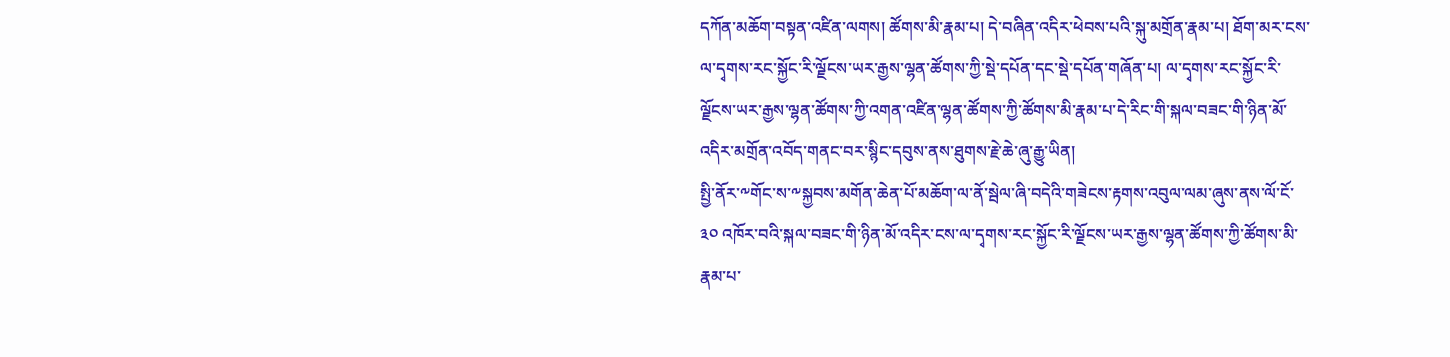དཀོན་མཆོག་བསྟན་འཛིན་ལགས། ཚོགས་མི་རྣམ་པ། དེ་བཞིན་འདིར་ཕེབས་པའི་སྐུ་མགྲོན་རྣམ་པ། ཐོག་མར་ངས་ལ་དྭགས་རང་སྐྱོང་རི་ལྗོངས་ཡར་རྒྱས་ལྷན་ཚོགས་ཀྱི་སྡེ་དཔོན་དང་སྡེ་དཔོན་གཞོན་པ། ལ་དྭགས་རང་སྐྱོང་རི་ལྗོངས་ཡར་རྒྱས་ལྷན་ཚོགས་ཀྱི་འགན་འཛིན་ལྷན་ཚོགས་ཀྱི་ཚོགས་མི་རྣམ་པ་དེ་རིང་གི་སྐལ་བཟང་གི་ཉིན་མོ་འདིར་མགྲོན་འབོད་གནང་བར་སྙིང་དབུས་ནས་ཐུགས་རྗེ་ཆེ་ཞུ་རྒྱུ་ཡིན།
སྤྱི་ནོར་༸གོང་ས་༸སྐྱབས་མགོན་ཆེན་པོ་མཆོག་ལ་ནོ་སྦེལ་ཞི་བདེའི་གཟེངས་རྟགས་འབུལ་ལམ་ཞུས་ནས་ལོ་ངོ་ ༣༠ འཁོར་བའི་སྐལ་བཟང་གི་ཉིན་མོ་འདིར་ངས་ལ་དྭགས་རང་སྐྱོང་རི་ལྗོངས་ཡར་རྒྱས་ལྷན་ཚོགས་ཀྱི་ཚོགས་མི་རྣམ་པ་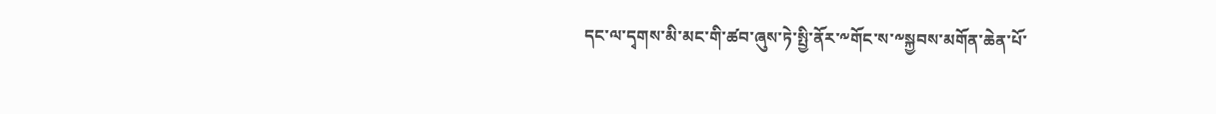དང་ལ་དྭགས་མི་མང་གི་ཚབ་ཞུས་ཏེ་སྤྱི་ནོར་༸གོང་ས་༸སྐྱབས་མགོན་ཆེན་པོ་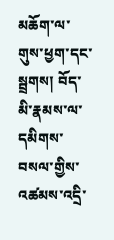མཆོག་ལ་གུས་ཕྱག་དང་སྦྲགས། བོད་མི་རྣམས་ལ་དམིགས་བསལ་གྱིས་འཚམས་འདྲི་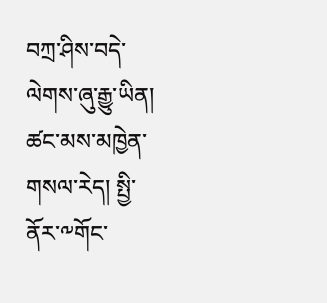བཀྲ་ཤིས་བདེ་ལེགས་ཞུ་རྒྱུ་ཡིན། ཚང་མས་མཁྱེན་གསལ་རེད། སྤྱི་ནོར་༸གོང་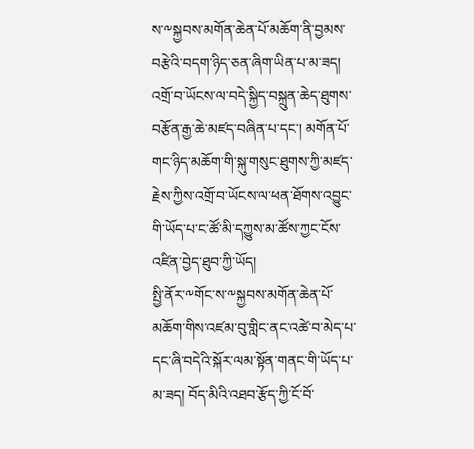ས་༸སྐྱབས་མགོན་ཆེན་པོ་མཆོག་ནི་བྱམས་བརྩེའི་བདག་ཉིད་ཅན་ཞིག་ཡིན་པ་མ་ཟད། འགྲོ་བ་ཡོངས་ལ་བདེ་སྐྱིད་བསྐྲུན་ཆེད་ཐུགས་བརྩོན་རྒྱ་ཆེ་མཛད་བཞིན་པ་དང་། མགོན་པོ་གང་ཉིད་མཆོག་གི་སྐུ་གསུང་ཐུགས་ཀྱི་མཛད་རྗེས་ཀྱིས་འགྲོ་བ་ཡོངས་ལ་ཕན་ཐོགས་འབྱུང་གི་ཡོད་པ་ང་ཚོ་མི་དཀྱུས་མ་ཚོས་ཀྱང་ངོས་འཛིན་བྱེད་ཐུབ་ཀྱི་ཡོད།
སྤྱི་ནོར་༸གོང་ས་༸སྐྱབས་མགོན་ཆེན་པོ་མཆོག་གིས་འཛམ་བུ་གླིང་ནང་འཚེ་བ་མེད་པ་དང་ཞི་བདེའི་སྐོར་ལམ་སྟོན་གནང་གི་ཡོད་པ་མ་ཟད། བོད་མིའི་འཐབ་རྩོད་ཀྱི་ངོ་བོ་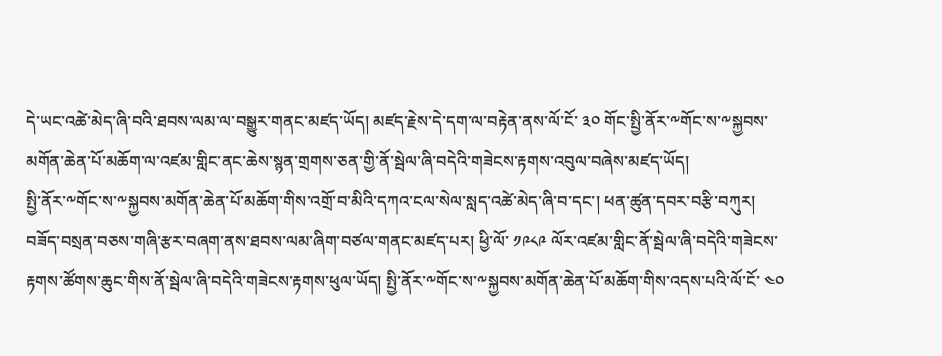དེ་ཡང་འཚེ་མེད་ཞི་བའི་ཐབས་ལམ་ལ་བསྒྱུར་གནང་མཛད་ཡོད། མཛད་རྗེས་དེ་དག་ལ་བརྟེན་ནས་ལོ་ངོ་ ༣༠ གོང་སྤྱི་ནོར་༸གོང་ས་༸སྐྱབས་མགོན་ཆེན་པོ་མཆོག་ལ་འཛམ་གླིང་ནང་ཆེས་སྙན་གྲགས་ཅན་གྱི་ནོ་སྦེལ་ཞི་བདེའི་གཟེངས་རྟགས་འབུལ་བཞེས་མཛད་ཡོད།
སྤྱི་ནོར་༸གོང་ས་༸སྐྱབས་མགོན་ཆེན་པོ་མཆོག་གིས་འགྲོ་བ་མིའི་དཀའ་ངལ་སེལ་སླད་འཚེ་མེད་ཞི་བ་དང་། ཕན་ཚུན་དབར་བརྩི་བཀུར། བཟོད་བསྲན་བཅས་གཞི་རྩར་བཞག་ནས་ཐབས་ལམ་ཞིག་བཙལ་གནང་མཛད་པར། ཕྱི་ལོ་ ༡༩༨༩ ལོར་འཛམ་གླིང་ནོ་སྦེལ་ཞི་བདེའི་གཟེངས་རྟགས་ཚོགས་ཆུང་གིས་ནོ་སྦེལ་ཞི་བདེའི་གཟེངས་རྟགས་ཕུལ་ཡོད། སྤྱི་ནོར་༸གོང་ས་༸སྐྱབས་མགོན་ཆེན་པོ་མཆོག་གིས་འདས་པའི་ལོ་ངོ་ ༤༠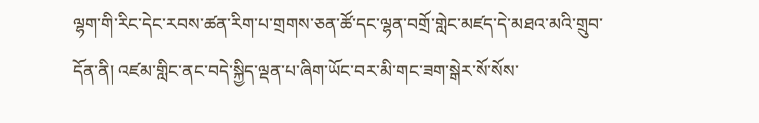ལྷག་གི་རིང་དེང་རབས་ཚན་རིག་པ་གྲགས་ཅན་ཚོ་དང་ལྷན་བགྲོ་གླེང་མཛད་དེ་མཐའ་མའི་གྲུབ་དོན་ནི། འཛམ་གླིང་ནང་བདེ་སྐྱིད་ལྡན་པ་ཞིག་ཡོང་བར་མི་གང་ཟག་སྒེར་སོ་སོས་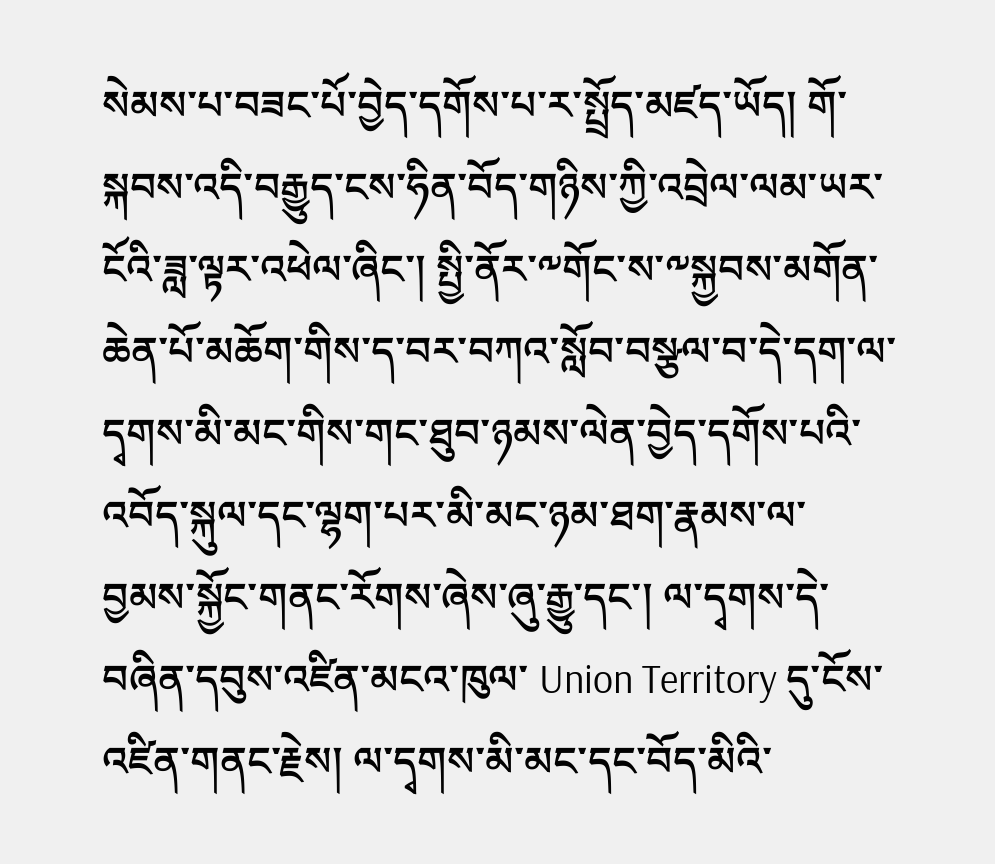སེམས་པ་བཟང་པོ་བྱེད་དགོས་པ་ར་སྤྲོད་མཛད་ཡོད། གོ་སྐབས་འདི་བརྒྱུད་ངས་ཧིན་བོད་གཉིས་ཀྱི་འབྲེལ་ལམ་ཡར་ངོའི་ཟླ་ལྟར་འཕེལ་ཞིང་། སྤྱི་ནོར་༸གོང་ས་༸སྐྱབས་མགོན་ཆེན་པོ་མཆོག་གིས་ད་བར་བཀའ་སློབ་བསྩལ་བ་དེ་དག་ལ་དྭགས་མི་མང་གིས་གང་ཐུབ་ཉམས་ལེན་བྱེད་དགོས་པའི་འབོད་སྐུལ་དང་ལྷག་པར་མི་མང་ཉམ་ཐག་རྣམས་ལ་བྱམས་སྐྱོང་གནང་རོགས་ཞེས་ཞུ་རྒྱུ་དང་། ལ་དྭགས་དེ་བཞིན་དབུས་འཛིན་མངའ་ཁུལ་ Union Territory དུ་ངོས་འཛིན་གནང་རྗེས། ལ་དྭགས་མི་མང་དང་བོད་མིའི་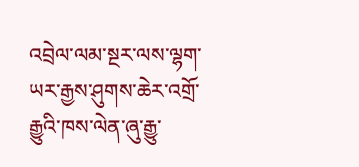འབྲེལ་ལམ་སྔར་ལས་ལྷག་ཡར་རྒྱས་ཤུགས་ཆེར་འགྲོ་རྒྱུའི་ཁས་ལེན་ཞུ་རྒྱུ་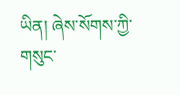ཡིན། ཞེས་སོགས་ཀྱི་གསུང་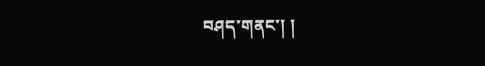བཤད་གནང་། །